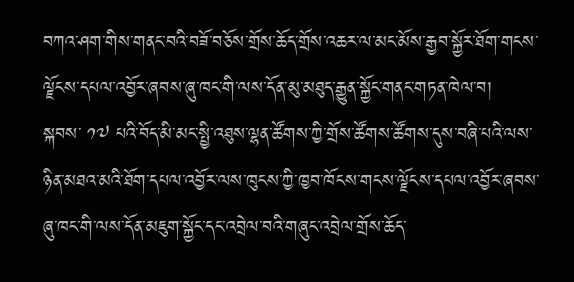བཀའ་ཤག་གིས་གནང་བའི་བཟོ་བཅོས་གྲོས་ཆོད་གྲོས་འཆར་ལ་མང་མོས་རྒྱབ་སྐྱོར་ཐོག་གངས་ལྗོངས་དཔལ་འབྱོར་ཞབས་ཞུ་ཁང་གི་ལས་དོན་མུ་མཐུད་རྒྱུན་སྐྱོང་གནང་གཏན་ཁེལ་བ།
སྐབས་ ༡༧ པའི་བོད་མི་མང་སྤྱི་འཐུས་ལྷན་ཚོགས་ཀྱི་གྲོས་ཚོགས་ཚོགས་དུས་བཞི་པའི་ལས་ཉིན་མཐའ་མའི་ཐོག་དཔལ་འབྱོར་ལས་ཁུངས་ཀྱི་ཁྱབ་ཁོངས་གངས་ལྗོངས་དཔལ་འབྱོར་ཞབས་ཞུ་ཁང་གི་ལས་དོན་མཇུག་སྐྱོང་དང་འབྲེལ་བའི་གཞུང་འབྲེལ་གྲོས་ཆོད་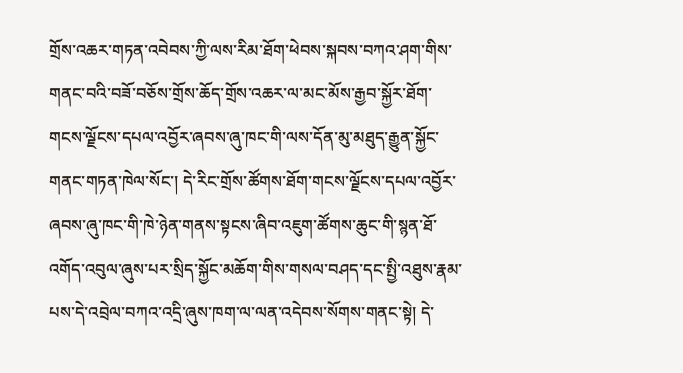གྲོས་འཆར་གཏན་འབེབས་ཀྱི་ལས་རིམ་ཐོག་ཕེབས་སྐབས་བཀའ་ཤག་གིས་གནང་བའི་བཟོ་བཅོས་གྲོས་ཆོད་གྲོས་འཆར་ལ་མང་མོས་རྒྱབ་སྐྱོར་ཐོག་གངས་ལྗོངས་དཔལ་འབྱོར་ཞབས་ཞུ་ཁང་གི་ལས་དོན་མུ་མཐུད་རྒྱུན་སྐྱོང་གནང་གཏན་ཁེལ་སོང་། དེ་རིང་གྲོས་ཚོགས་ཐོག་གངས་ལྗོངས་དཔལ་འབྱོར་ཞབས་ཞུ་ཁང་གི་ཁེ་ཉེན་གནས་སྟངས་ཞིབ་འཇུག་ཚོགས་ཆུང་གི་སྙན་ཐོ་འགོད་འབུལ་ཞུས་པར་སྲིད་སྐྱོང་མཆོག་གིས་གསལ་བཤད་དང་སྤྱི་འཐུས་རྣམ་པས་དེ་འབྲེལ་བཀའ་འདྲི་ཞུས་ཁག་ལ་ལན་འདེབས་སོགས་གནང་སྟེ། དེ་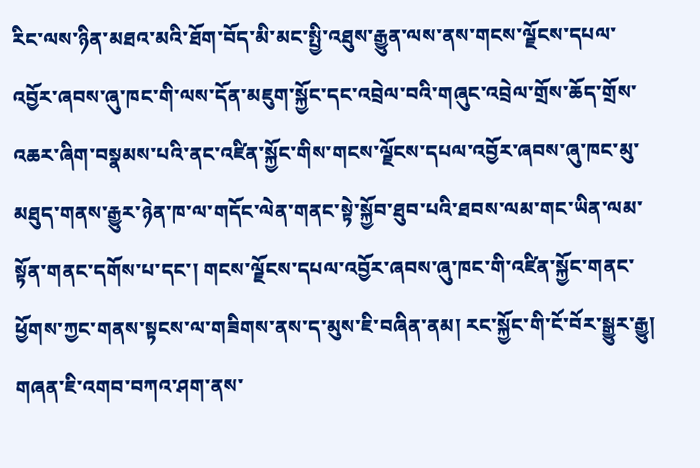རིང་ལས་ཉིན་མཐའ་མའི་ཐོག་བོད་མི་མང་སྤྱི་འཐུས་རྒྱུན་ལས་ནས་གངས་ལྗོངས་དཔལ་འབྱོར་ཞབས་ཞུ་ཁང་གི་ལས་དོན་མཇུག་སྐྱོང་དང་འབྲེལ་བའི་གཞུང་འབྲེལ་གྲོས་ཆོད་གྲོས་འཆར་ཞིག་བསྣམས་པའི་ནང་འཛིན་སྐྱོང་གིས་གངས་ལྗོངས་དཔལ་འབྱོར་ཞབས་ཞུ་ཁང་མུ་མཐུད་གནས་རྒྱུར་ཉེན་ཁ་ལ་གདོང་ལེན་གནང་སྟེ་སྐྱོབ་ཐུབ་པའི་ཐབས་ལམ་གང་ཡིན་ལམ་སྟོན་གནང་དགོས་པ་དང་། གངས་ལྗོངས་དཔལ་འབྱོར་ཞབས་ཞུ་ཁང་གི་འཛིན་སྐྱོང་གནང་ཕྱོགས་ཀྱང་གནས་སྟངས་ལ་གཟིགས་ནས་ད་མུས་ཇི་བཞིན་ནམ། རང་སྐྱོང་གི་ངོ་བོར་སྒྱུར་རྒྱུ། གཞན་ཇི་འགབ་བཀའ་ཤག་ནས་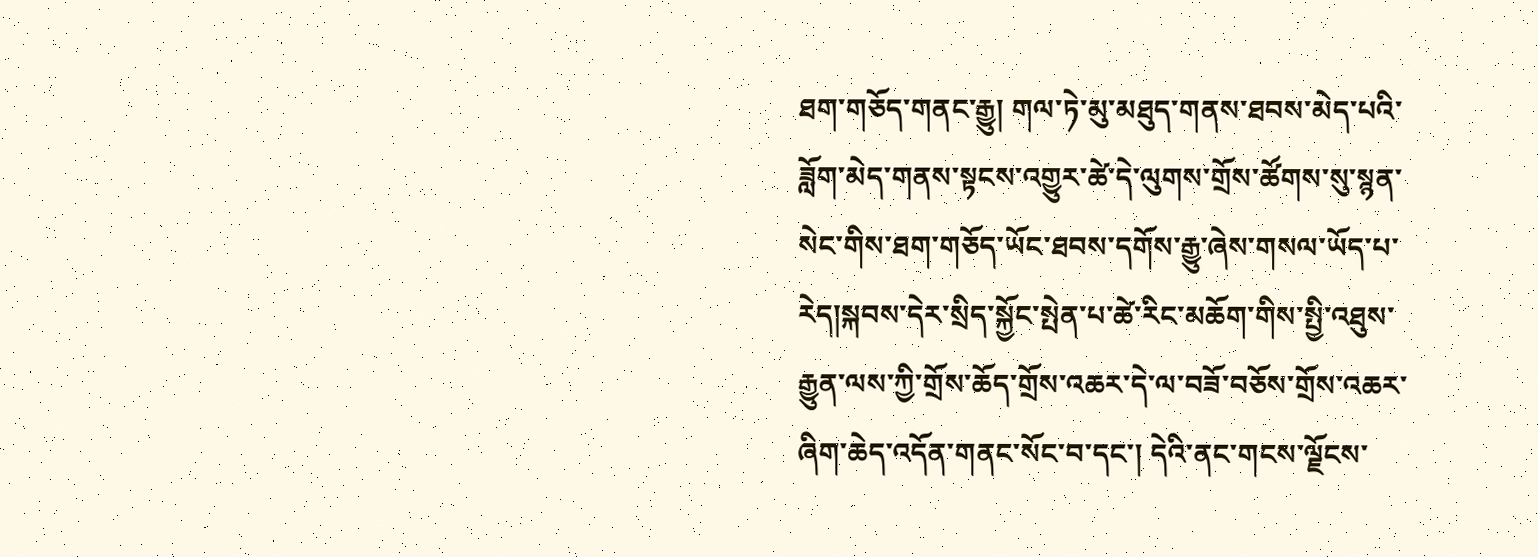ཐག་གཅོད་གནང་རྒྱུ། གལ་ཏེ་མུ་མཐུད་གནས་ཐབས་མེད་པའི་ཟློག་མེད་གནས་སྟངས་འགྱུར་ཚེ་དེ་ལུགས་གྲོས་ཚོགས་སུ་སྙན་སེང་གིས་ཐག་གཅོད་ཡོང་ཐབས་དགོས་རྒྱུ་ཞེས་གསལ་ཡོད་པ་རེད།སྐབས་དེར་སྲིད་སྐྱོང་སྤེན་པ་ཚེ་རིང་མཆོག་གིས་སྤྱི་འཐུས་རྒྱུན་ལས་ཀྱི་གྲོས་ཆོད་གྲོས་འཆར་དེ་ལ་བཟོ་བཅོས་གྲོས་འཆར་ཞིག་ཆེད་འདོན་གནང་སོང་བ་དང་། དེའི་ནང་གངས་ལྗོངས་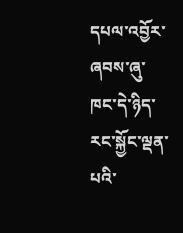དཔལ་འབྱོར་ཞབས་ཞུ་ཁང་དེ་ཉིད་རང་སྐྱོང་ལྡན་པའི་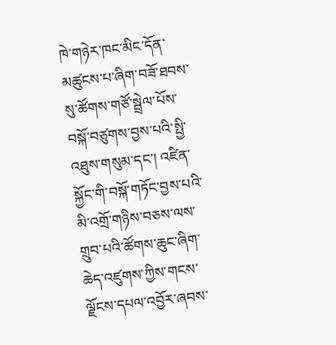ཁེ་གཉེར་ཁང་མིང་དོན་མཚུངས་པ་ཞིག་བཟོ་ཐབས་སུ་ཚོགས་གཙོ་སྦྲེལ་པོས་བསྐོ་བཙུགས་བྱས་པའི་སྤྱི་འཐུས་གསུམ་དང་། འཛིན་སྐྱོང་གི་བསྐོ་གཏོང་བྱས་པའི་མི་འགྲོ་གཉིས་བཅས་ལས་གྲུབ་པའི་ཚོགས་ཆུང་ཞིག་ཆེད་འཛུགས་ཀྱིས་གངས་ལྗོངས་དཔལ་འབྱོར་ཞབས་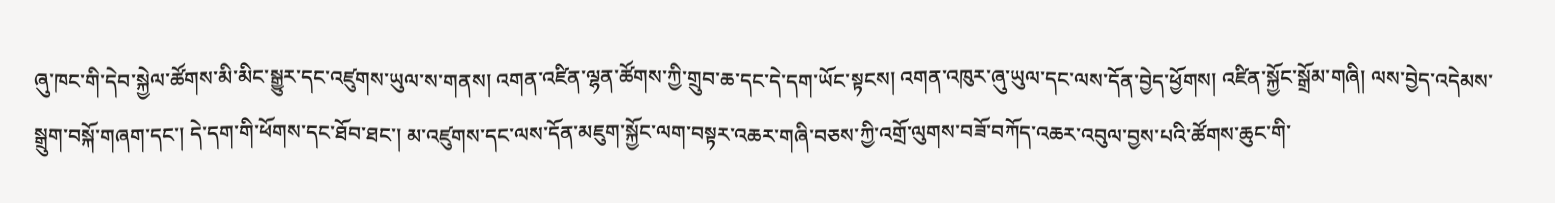ཞུ་ཁང་གི་དེབ་སྐྱེལ་ཚོགས་མི་མིང་སྒྱུར་དང་འཛུགས་ཡུལ་ས་གནས། འགན་འཛིན་ལྷན་ཚོགས་ཀྱི་གྲུབ་ཆ་དང་དེ་དག་ཡོང་སྟངས། འགན་འཁུར་ཞུ་ཡུལ་དང་ལས་དོན་བྱེད་ཕྱོགས། འཛིན་སྐྱོང་སྒྲོམ་གཞི། ལས་བྱེད་འདེམས་སྒྲུག་བསྐོ་གཞག་དང་། དེ་དག་གི་ཕོགས་དང་ཐོབ་ཐང་། མ་འཛུགས་དང་ལས་དོན་མཇུག་སྐྱོང་ལག་བསྟར་འཆར་གཞི་བཅས་ཀྱི་འགྲོ་ལུགས་བཟོ་བཀོད་འཆར་འབུལ་བྱས་པའི་ཚོགས་ཆུང་གི་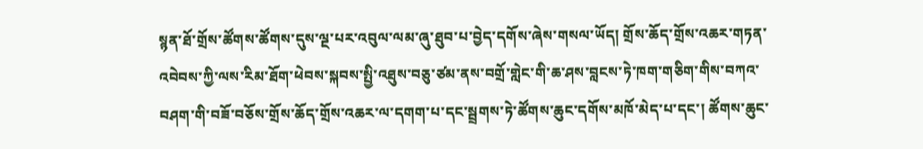སྙན་ཐོ་གྲོས་ཚོགས་ཚོགས་དུས་ལྔ་པར་འབུལ་ལམ་ཞུ་ཐུབ་པ་བྱེད་དགོས་ཞེས་གསལ་ཡོད། གྲོས་ཆོད་གྲོས་འཆར་གཏན་འབེབས་ཀྱི་ལས་རིམ་ཐོག་ཕེབས་སྐབས་སྤྱི་འཐུས་བཅུ་ཙམ་ནས་བགྲོ་གླེང་གི་ཆ་ཤས་བླངས་ཏེ་ཁག་གཅིག་གིས་བཀའ་བཤག་གི་བཟོ་བཅོས་གྲོས་ཆོད་གྲོས་འཆར་ལ་དགག་པ་དང་སྦྲགས་ཏེ་ཚོགས་ཆུང་དགོས་མཁོ་མེད་པ་དང་། ཚོགས་ཆུང་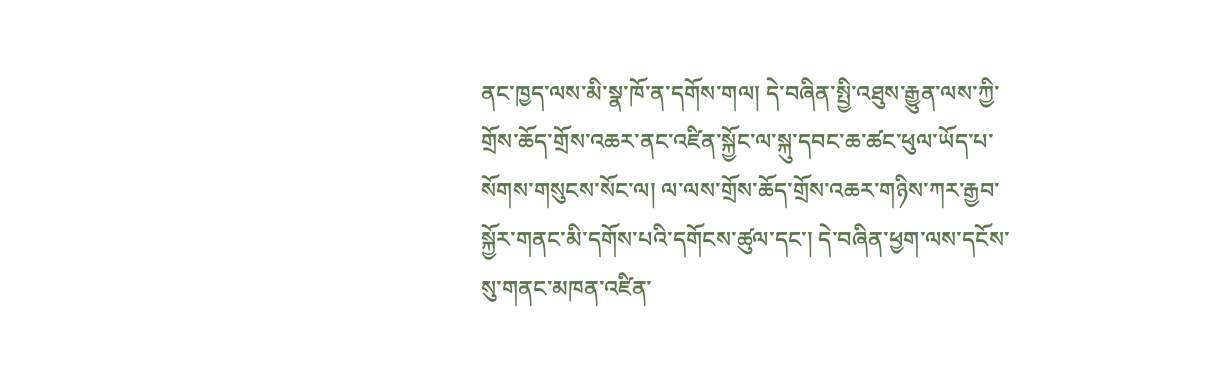ནང་ཁྱད་ལས་མི་སྣ་ཁོ་ན་དགོས་གལ། དེ་བཞིན་སྤྱི་འཐུས་རྒྱུན་ལས་ཀྱི་གྲོས་ཆོད་གྲོས་འཆར་ནང་འཛིན་སྐྱོང་ལ་སྐུ་དབང་ཆ་ཚང་ཕུལ་ཡོད་པ་སོགས་གསུངས་སོང་ལ། ལ་ལས་གྲོས་ཆོད་གྲོས་འཆར་གཉིས་ཀར་རྒྱབ་སྐྱོར་གནང་མི་དགོས་པའི་དགོངས་ཚུལ་དང་། དེ་བཞིན་ཕྱག་ལས་དངོས་སུ་གནང་མཁན་འཛིན་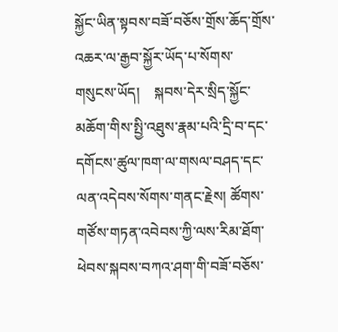སྐྱོང་ཡིན་སྟབས་བཟོ་བཅོས་གྲོས་ཆོད་གྲོས་འཆར་ལ་རྒྱབ་སྐྱོར་ཡོད་པ་སོགས་གསུངས་ཡོད།    སྐབས་དེར་སྲིད་སྐྱོང་མཆོག་གིས་སྤྱི་འཐུས་རྣམ་པའི་དྲི་བ་དང་དགོངས་ཚུལ་ཁག་ལ་གསལ་བཤད་དང་ལན་འདེབས་སོགས་གནང་རྗེས། ཚོགས་གཙོས་གཏན་འབེབས་ཀྱི་ལས་རིམ་ཐོག་ཕེབས་སྐབས་བཀའ་ཤག་གི་བཟོ་བཅོས་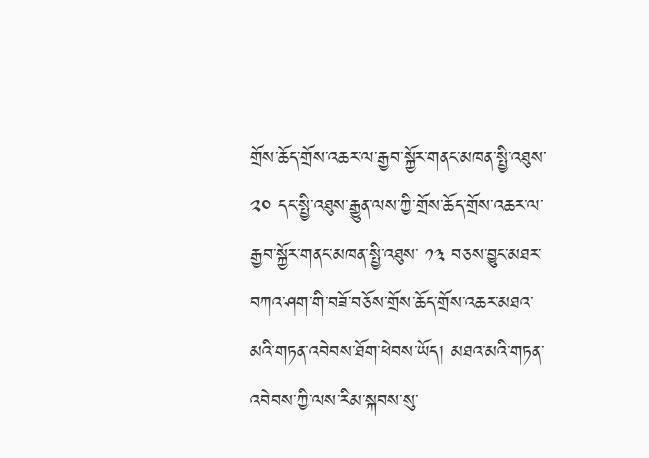གྲོས་ཆོད་གྲོས་འཆར་ལ་རྒྱབ་སྐྱོར་གནང་མཁན་སྤྱི་འཐུས་ ༢༠ དང་སྤྱི་འཐུས་རྒྱུན་ལས་ཀྱི་གྲོས་ཆོད་གྲོས་འཆར་ལ་རྒྱབ་སྐྱོར་གནང་མཁན་སྤྱི་འཐུས་ ༡༣ བཅས་བྱུང་མཐར་བཀའ་ཤག་གི་བཟོ་བཅོས་གྲོས་ཆོད་གྲོས་འཆར་མཐའ་མའི་གཏན་འབེབས་ཐོག་ཕེབས་ཡོད། མཐའ་མའི་གཏན་འབེབས་ཀྱི་ལས་རིམ་སྐབས་སུ་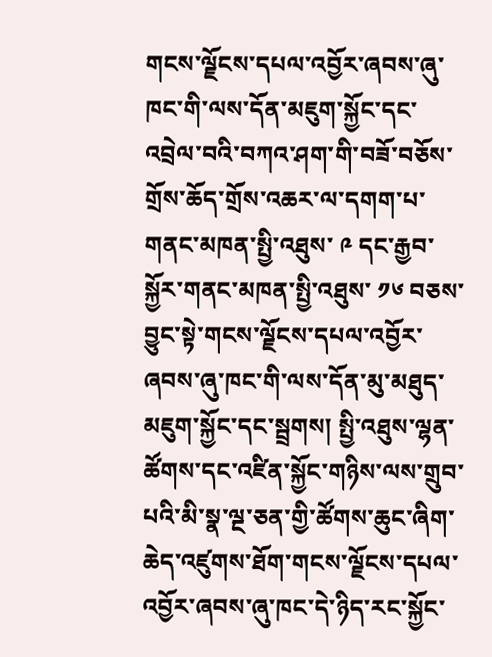གངས་ལྗོངས་དཔལ་འབྱོར་ཞབས་ཞུ་ཁང་གི་ལས་དོན་མཇུག་སྐྱོང་དང་འབྲེལ་བའི་བཀའ་ཤག་གི་བཟོ་བཅོས་གྲོས་ཆོད་གྲོས་འཆར་ལ་དགག་པ་གནང་མཁན་སྤྱི་འཐུས་ ༩ དང་རྒྱབ་སྐྱོར་གནང་མཁན་སྤྱི་འཐུས་ ༡༦ བཅས་བྱུང་སྟེ་གངས་ལྗོངས་དཔལ་འབྱོར་ཞབས་ཞུ་ཁང་གི་ལས་དོན་མུ་མཐུད་མཇུག་སྐྱོང་དང་སྦྲགས། སྤྱི་འཐུས་ལྷན་ཚོགས་དང་འཛིན་སྐྱོང་གཉིས་ལས་གྲུབ་པའི་མི་སྣ་ལྔ་ཅན་གྱི་ཚོགས་ཆུང་ཞིག་ཆེད་འཛུགས་ཐོག་གངས་ལྗོངས་དཔལ་འབྱོར་ཞབས་ཞུ་ཁང་དེ་ཉིད་རང་སྐྱོང་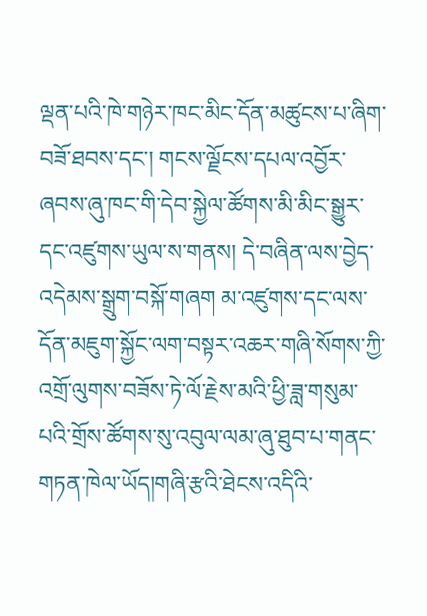ལྡན་པའི་ཁེ་གཉེར་ཁང་མིང་དོན་མཚུངས་པ་ཞིག་བཟོ་ཐབས་དང་། གངས་ལྗོངས་དཔལ་འབྱོར་ཞབས་ཞུ་ཁང་གི་དེབ་སྐྱེལ་ཚོགས་མི་མིང་སྒྱུར་དང་འཛུགས་ཡུལ་ས་གནས། དེ་བཞིན་ལས་བྱེད་འདེམས་སྒྲུག་བསྐོ་གཞག མ་འཛུགས་དང་ལས་དོན་མཇུག་སྐྱོང་ལག་བསྟར་འཆར་གཞི་སོགས་ཀྱི་འགྲོ་ལུགས་བཟོས་ཏེ་ལོ་རྗེས་མའི་ཕྱི་ཟླ་གསུམ་པའི་གྲོས་ཚོགས་སུ་འབུལ་ལམ་ཞུ་ཐུབ་པ་གནང་གཏན་ཁེལ་ཡོད།གཞི་རྩའི་ཐེངས་འདིའི་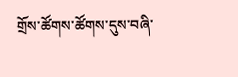གྲོས་ཚོགས་ཚོགས་དུས་བཞི་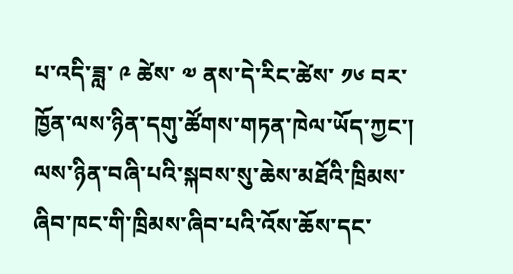པ་འདི་ཟླ་ ༩ ཚེས་ ༧ ནས་དེ་རིང་ཚེས་ ༡༦ བར་ཁྱོན་ལས་ཉིན་དགུ་ཚོགས་གཏན་ཁེལ་ཡོད་ཀྱང་། ལས་ཉིན་བཞི་པའི་སྐབས་སུ་ཆེས་མཐོའི་ཁྲིམས་ཞིབ་ཁང་གི་ཁྲིམས་ཞིབ་པའི་འོས་ཆོས་དང་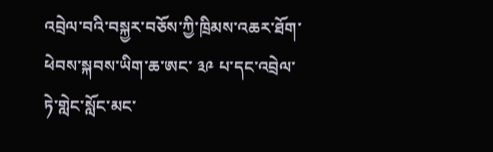འབྲེལ་བའི་བསྐྱར་བཅོས་ཀྱི་ཁྲིམས་འཆར་ཐོག་ཕེབས་སྐབས་ཡིག་ཆ་ཨང་ ༣༩ པ་དང་འབྲེལ་ཏེ་གླེང་སློང་མང་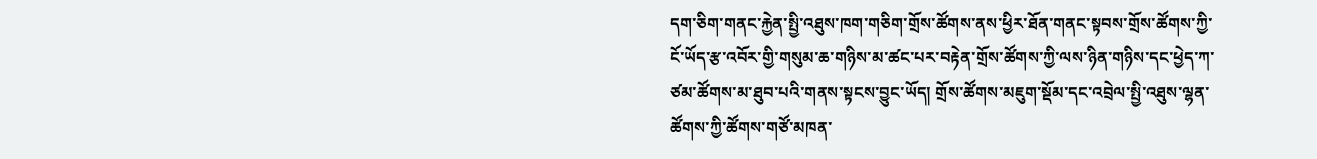དག་ཅིག་གནང་རྐྱེན་སྤྱི་འཐུས་ཁག་གཅིག་གྲོས་ཚོགས་ནས་ཕྱིར་ཐོན་གནང་སྟབས་གྲོས་ཚོགས་ཀྱི་ངོ་ཡོད་རྩ་འབོར་གྱི་གསུམ་ཆ་གཉིས་མ་ཚང་པར་བརྟེན་གྲོས་ཚོགས་ཀྱི་ལས་ཉིན་གཉིས་དང་ཕྱེད་ཀ་ཙམ་ཚོགས་མ་ཐུབ་པའི་གནས་སྟངས་བྱུང་ཡོད། གྲོས་ཚོགས་མཇུག་སྡོམ་དང་འབྲེལ་སྤྱི་འཐུས་ལྷན་ཚོགས་ཀྱི་ཚོགས་གཙོ་མཁན་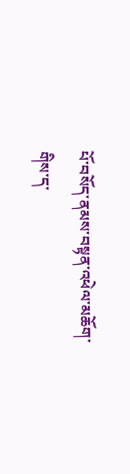པོ་བསོད་ནམས་བསྟན་འཕེལ་མཆོག་གིས་ད་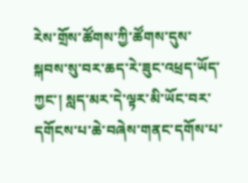རེས་གྲོས་ཚོགས་ཀྱི་ཚོགས་དུས་སྐབས་སུ་བར་ཆད་རེ་ཟུང་འཕྲད་ཡོད་ཀྱང་། སླད་མར་དེ་ལྟར་མི་ཡོང་བར་དགོངས་པ་ཆེ་བཞེས་གནང་དགོས་པ་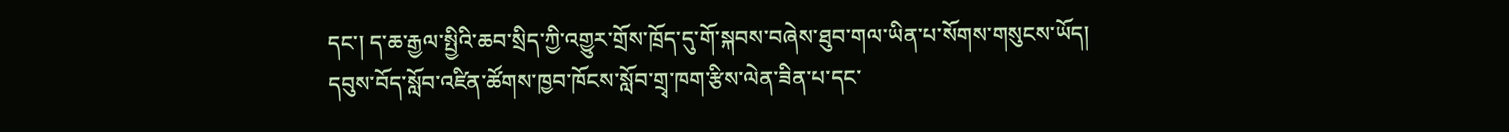དང་། ད་ཆ་རྒྱལ་སྤྱིའི་ཆབ་སྲིད་ཀྱི་འགྱུར་གྲོས་ཁྲོད་དུ་གོ་སྐབས་བཞེས་ཐུབ་གལ་ཡིན་པ་སོགས་གསུངས་ཡོད།
དབུས་བོད་སློབ་འཛིན་ཚོགས་ཁྱབ་ཁོངས་སློབ་གྲྭ་ཁག་རྩིས་ལེན་ཟིན་པ་དང་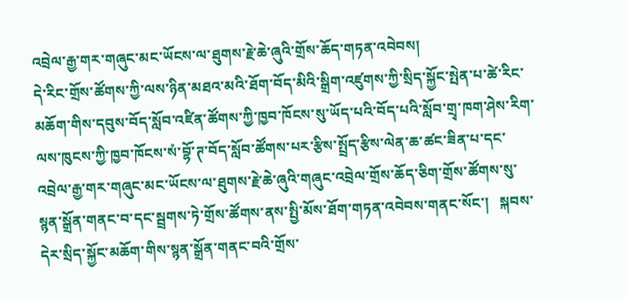འབྲེལ་རྒྱ་གར་གཞུང་མང་ཡོངས་ལ་ཐུགས་རྗེ་ཆེ་ཞུའི་གྲོས་ཆོད་གཏན་འབེབས།
དེ་རིང་གྲོས་ཚོགས་ཀྱི་ལས་ཉིན་མཐའ་མའི་ཐོག་བོད་མིའི་སྒྲིག་འཛུགས་ཀྱི་སྲིད་སྐྱོང་སྤེན་པ་ཚེ་རིང་མཆོག་གིས་དབུས་བོད་སློབ་འཛིན་ཚོགས་ཀྱི་ཁྱབ་ཁོངས་སུ་ཡོད་པའི་བོད་པའི་སློབ་གྲྭ་ཁག་ཤེས་རིག་ལས་ཁུངས་ཀྱི་ཁྱབ་ཁོངས་སཾ་བྷོ་ཊ་བོད་སློབ་ཚོགས་པར་རྩིས་སྤྲོད་རྩིས་ལེན་ཆ་ཚང་ཟིན་པ་དང་འབྲེལ་རྒྱ་གར་གཞུང་མང་ཡོངས་ལ་ཐུགས་རྗེ་ཆེ་ཞུའི་གཞུང་འབྲེལ་གྲོས་ཆོད་ཅིག་གྲོས་ཚོགས་སུ་སྙན་སྒྲོན་གནང་བ་དང་སྦྲགས་ཏེ་གྲོས་ཚོགས་ནས་སྤྱི་མོས་ཐོག་གཏན་འབེབས་གནང་སོང་།   སྐབས་དེར་སྲིད་སྐྱོང་མཆོག་གིས་སྙན་སྒྲོན་གནང་བའི་གྲོས་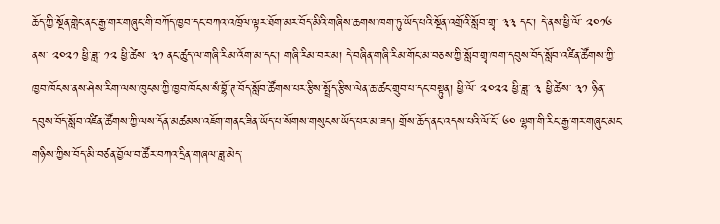ཆོད་ཀྱི་སྔོན་གླེང་ནང་རྒྱ་གར་གཞུང་གི་བཀོད་ཁྱབ་དང་བཀའ་འཁྲོལ་ལྟར་ཐོག་མར་བོད་མིའི་གཞིས་ཆགས་ཁག་ཏུ་ཡོད་པའི་སྔོན་འགྲོའི་སློབ་གྲྭ་ ༣༣ དང་། དེ་ནས་ཕྱི་ལོ་ ༢༠༡༦ ནས་ ༢༠༢༡ ཕྱི་ཟླ་ ༡༢ ཕྱི་ཚེས་ ༣༡ ནང་ཚུད་ལ་གཞི་རིམ་འོག་མ་དང་། གཞི་རིམ་བར་མ། དེ་བཞིན་གཞི་རིམ་གོང་མ་བཅས་ཀྱི་སློབ་གྲྭ་ཁག་དབུས་བོད་སློབ་འཛིན་ཚོགས་ཀྱི་ཁྱབ་ཁོངས་ནས་ཤེས་རིག་ལས་ཁུངས་ཀྱི་ཁྱབ་ཁོངས་སཾ་བྷོ་ཊ་བོད་སློབ་ཚོགས་པར་རྩིས་སྤྲོད་རྩིས་ལེན་ཆ་ཚང་གྲུབ་པ་དང་བསྟུན། ཕྱི་ལོ་ ༢༠༢༢ ཕྱི་ཟླ་ ༣ ཕྱི་ཚེས་ ༣༡ ཉིན་དབུས་བོད་སློབ་འཛིན་ཚོགས་ཀྱི་ལས་དོན་མཚམས་འཇོག་གནང་ཟིན་ཡོད་པ་སོགས་གསུངས་ཡོད་པར་མ་ཟད། གྲོས་ཆོད་ནང་འདས་པའི་ལོ་ངོ་ ༦༠ ལྷག་གི་རིང་རྒྱ་གར་གཞུང་མང་གཉིས་ཀྱིས་བོད་མི་བཙན་བྱོལ་བ་ཚོར་བཀའ་དྲིན་གཞལ་ཟླ་མེད་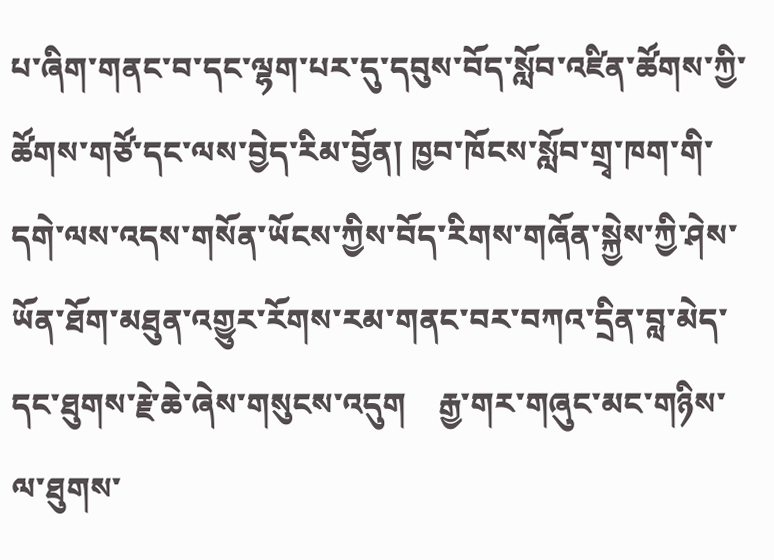པ་ཞིག་གནང་བ་དང་ལྷག་པར་དུ་དབུས་བོད་སློབ་འཛིན་ཚོགས་ཀྱི་ཚོགས་གཙོ་དང་ལས་བྱེད་རིམ་བྱོན། ཁྱབ་ཁོངས་སློབ་གྲྭ་ཁག་གི་དགེ་ལས་འདས་གསོན་ཡོངས་ཀྱིས་བོད་རིགས་གཞོན་སྐྱེས་ཀྱི་ཤེས་ཡོན་ཐོག་མཐུན་འགྱུར་རོགས་རམ་གནང་བར་བཀའ་དྲིན་བླ་མེད་དང་ཐུགས་རྗེ་ཆེ་ཞེས་གསུངས་འདུག    རྒྱ་གར་གཞུང་མང་གཉིས་ལ་ཐུགས་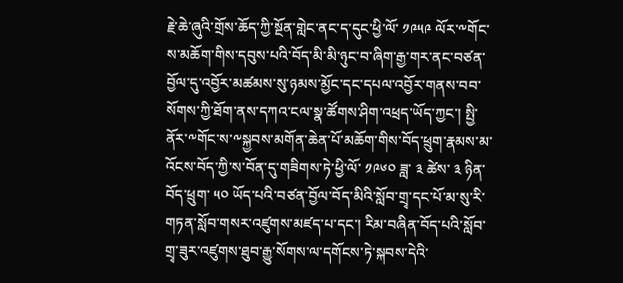རྗེ་ཆེ་ཞུའི་གྲོས་ཆོད་ཀྱི་སྔོན་གླེང་ནང་ད་དུང་ཕྱི་ལོ་ ༡༩༥༩ ལོར་༸གོང་ས་མཆོག་གིས་དབུས་པའི་བོད་མི་མི་ཉུང་བ་ཞིག་རྒྱ་གར་ནང་བཙན་བྱོལ་དུ་འབྱོར་མཚམས་སུ་ཉམས་མྱོང་དང་དཔལ་འབྱོར་གནས་བབ་སོགས་ཀྱི་ཐོག་ནས་དཀའ་ངལ་སྣ་ཚོགས་ཤིག་འཕྲད་ཡོད་ཀྱང་། སྤྱི་ནོར་༸གོང་ས་༸སྐྱབས་མགོན་ཆེན་པོ་མཆོག་གིས་བོད་ཕྲུག་རྣམས་མ་འོངས་བོད་ཀྱི་ས་བོན་དུ་གཟིགས་ཏེ་ཕྱི་ལོ་ ༡༩༦༠ ཟླ་ ༣ ཚེས་ ༣ ཉིན་བོད་ཕྲུག་ ༥༠ ཡོད་པའི་བཙན་བྱོལ་བོད་མིའི་སློབ་གྲྭ་དང་པོ་མ་སུ་རི་གཏན་སློབ་གསར་འཛུགས་མཛད་པ་དང་། རིམ་བཞིན་བོད་པའི་སློབ་གྲྭ་ཟུར་འཛུགས་ཐུབ་རྒྱུ་སོགས་ལ་དགོངས་ཏེ་སྐབས་དེའི་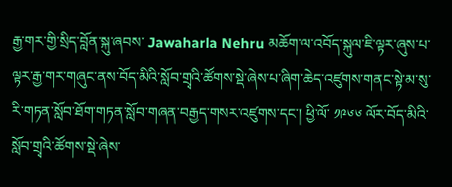རྒྱ་གར་གྱི་སྲིད་བློན་སྐུ་ཞབས་ Jawaharla Nehru མཆོག་ལ་འབོད་སྐུལ་ཇི་ལྟར་ཞུས་པ་ལྟར་རྒྱ་གར་གཞུང་ནས་བོད་མིའི་སློབ་གྲྭའི་ཚོགས་སྡེ་ཞེས་པ་ཞིག་ཆེད་འཛུགས་གནང་སྟེ་མ་སུ་རི་གཏན་སློབ་ཐོག་གཏན་སློབ་གཞན་བརྒྱད་གསར་འཛུགས་དང་། ཕྱི་ལོ་ ༡༩༦༦ ལོར་བོད་མིའི་སློབ་གྲྭའི་ཚོགས་སྡེ་ཞེས་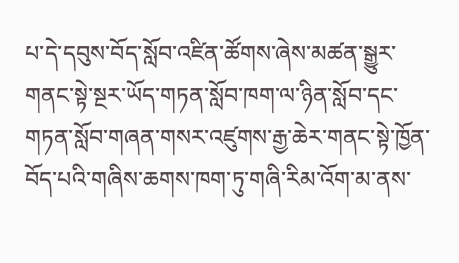པ་དེ་དབུས་བོད་སློབ་འཛིན་ཚོགས་ཞེས་མཚན་སྒྱུར་གནང་སྟེ་སྔར་ཡོད་གཏན་སློབ་ཁག་ལ་ཉིན་སློབ་དང་གཏན་སློབ་གཞན་གསར་འཛུགས་རྒྱ་ཆེར་གནང་སྟེ་ཁྱོན་བོད་པའི་གཞིས་ཆགས་ཁག་ཏུ་གཞི་རིམ་འོག་མ་ནས་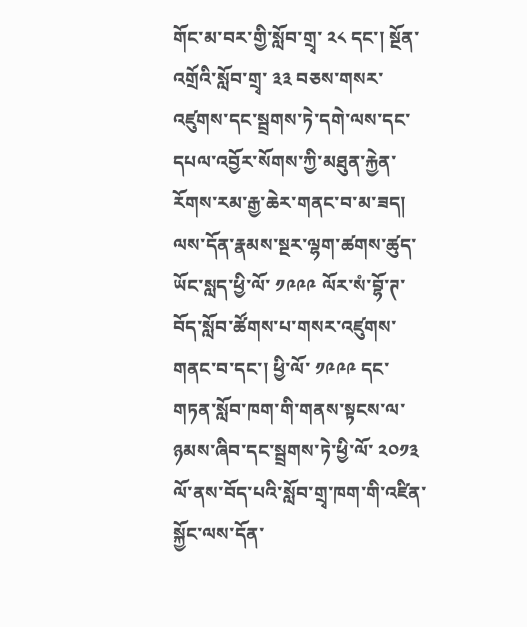གོང་མ་བར་གྱི་སློབ་གྲྭ་ ༢༨ དང་། སྔོན་འགྲོའི་སློབ་གྲྭ་ ༣༣ བཅས་གསར་འཛུགས་དང་སྦྲགས་ཏེ་དགེ་ལས་དང་དཔལ་འབྱོར་སོགས་ཀྱི་མཐུན་རྐྱེན་རོགས་རམ་རྒྱ་ཆེར་གནང་བ་མ་ཟད། ལས་དོན་རྣམས་སྔར་ལྷག་ཚགས་ཚུད་ཡོང་སླད་ཕྱི་ལོ་ ༡༩༩༩ ལོར་སཾ་བྷོ་ཊ་བོད་སློབ་ཚོགས་པ་གསར་འཛུགས་གནང་བ་དང་། ཕྱི་ལོ་ ༡༩༩༩ དང་གཏན་སློབ་ཁག་གི་གནས་སྟངས་ལ་ཉམས་ཞིབ་དང་སྦྲགས་ཏེ་ཕྱི་ལོ་ ༢༠༡༣ ལོ་ནས་བོད་པའི་སློབ་གྲྭ་ཁག་གི་འཛིན་སྐྱོང་ལས་དོན་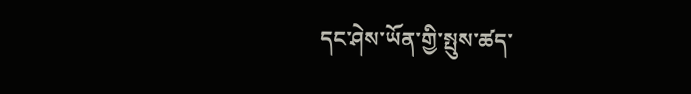དང་ཤེས་ཡོན་གྱི་སྤུས་ཚད་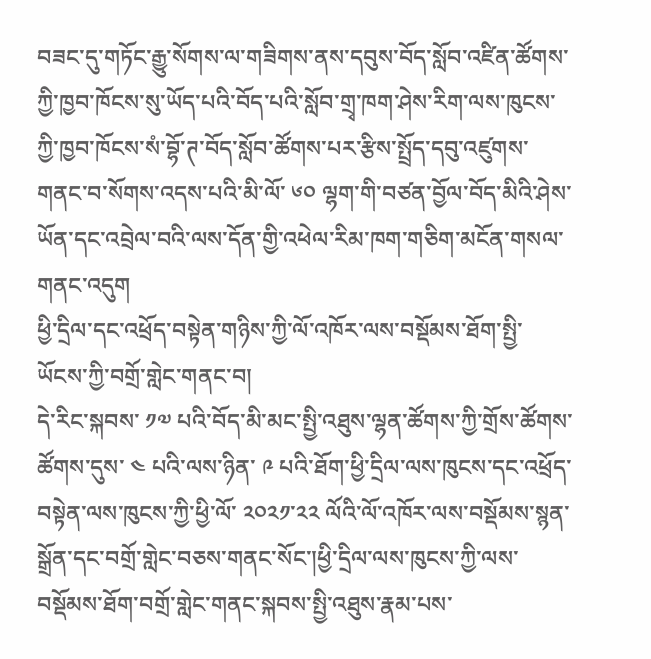བཟང་དུ་གཏོང་རྒྱུ་སོགས་ལ་གཟིགས་ནས་དབུས་བོད་སློབ་འཛིན་ཚོགས་ཀྱི་ཁྱབ་ཁོངས་སུ་ཡོད་པའི་བོད་པའི་སློབ་གྲྭ་ཁག་ཤེས་རིག་ལས་ཁུངས་ཀྱི་ཁྱབ་ཁོངས་སཾ་བྷོ་ཊ་བོད་སློབ་ཚོགས་པར་རྩིས་སྤྲོད་དབུ་འཛུགས་གནང་བ་སོགས་འདས་པའི་མི་ལོ་ ༦༠ ལྷག་གི་བཙན་བྱོལ་བོད་མིའི་ཤེས་ཡོན་དང་འབྲེལ་བའི་ལས་དོན་གྱི་འཕེལ་རིམ་ཁག་གཅིག་མངོན་གསལ་གནང་འདུག
ཕྱི་དྲིལ་དང་འཕྲོད་བསྟེན་གཉིས་ཀྱི་ལོ་འཁོར་ལས་བསྡོམས་ཐོག་སྤྱི་ཡོངས་ཀྱི་བགྲོ་གླེང་གནང་བ།
དེ་རིང་སྐབས་ ༡༧ པའི་བོད་མི་མང་སྤྱི་འཐུས་ལྷན་ཚོགས་ཀྱི་གྲོས་ཚོགས་ཚོགས་དུས་ ༤ པའི་ལས་ཉིན་ ༩ པའི་ཐོག་ཕྱི་དྲིལ་ལས་ཁུངས་དང་འཕྲོད་བསྟེན་ལས་ཁུངས་ཀྱི་ཕྱི་ལོ་ ༢༠༢༡་༢༢ ལོའི་ལོ་འཁོར་ལས་བསྡོམས་སྙན་སྒྲོན་དང་བགྲོ་གླེང་བཅས་གནང་སོང་།ཕྱི་དྲིལ་ལས་ཁུངས་ཀྱི་ལས་བསྡོམས་ཐོག་བགྲོ་གླེང་གནང་སྐབས་སྤྱི་འཐུས་རྣམ་པས་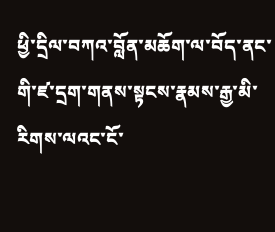ཕྱི་དྲིལ་བཀའ་བློན་མཆོག་ལ་བོད་ནང་གི་ཛ་དྲག་གནས་སྟངས་རྣམས་རྒྱ་མི་རིགས་ལའང་ངོ་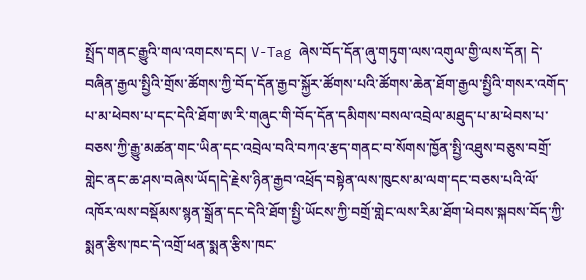སྤྲོད་གནང་རྒྱུའི་གལ་འགངས་དང། V-Tag ཞེས་བོད་དོན་ཞུ་གཏུག་ལས་འགུལ་གྱི་ལས་དོན། དེ་བཞིན་རྒྱལ་སྤྱིའི་གྲོས་ཚོགས་ཀྱི་བོད་དོན་རྒྱབ་སྐྱོར་ཚོགས་པའི་ཚོགས་ཆེན་ཐོག་རྒྱལ་སྤྱིའི་གསར་འགོད་པ་མ་ཕེབས་པ་དང་དེའི་ཐོག་ཨ་རི་གཞུང་གི་བོད་དོན་དམིགས་བསལ་འབྲེལ་མཐུད་པ་མ་ཕེབས་པ་བཅས་ཀྱི་རྒྱུ་མཚན་གང་ཡིན་དང་འབྲེལ་བའི་བཀའ་རྩད་གནང་བ་སོགས་ཁྱོན་སྤྱི་འཐུས་བཅུས་བགྲོ་གླེང་ནང་ཆ་ཤས་བཞེས་ཡོད།དེ་རྗེས་ཉིན་རྒྱབ་འཕྲོད་བསྟེན་ལས་ཁུངས་མ་ལག་དང་བཅས་པའི་ལོ་འཁོར་ལས་བསྡོམས་སྙན་སྒྲོན་དང་དེའི་ཐོག་སྤྱི་ཡོངས་ཀྱི་བགྲོ་གླེང་ལས་རིམ་ཐོག་ཕེབས་སྐབས་བོད་ཀྱི་སྨན་རྩིས་ཁང་དེ་འགྲོ་ཕན་སྨན་རྩིས་ཁང་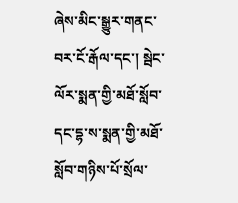ཞེས་མིང་སྒྱུར་གནང་བར་ངོ་རྒོལ་དང་། སྦེང་ལོར་སྨན་གྱི་མཐོ་སློབ་དང་དྷ་ས་སྨན་གྱི་མཐོ་སློབ་གཉིས་པོ་སྲོལ་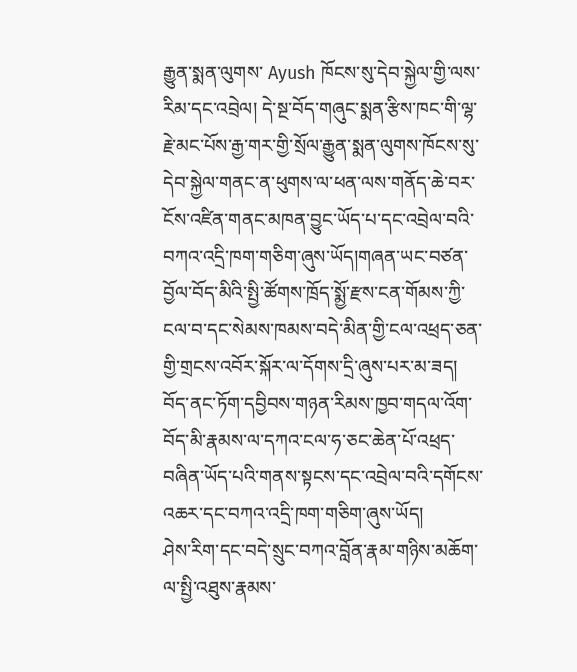རྒྱུན་སྨན་ལུགས་ Ayush ཁོངས་སུ་དེབ་སྐྱེལ་གྱི་ལས་རིམ་དང་འབྲེལ། དེ་སྔ་བོད་གཞུང་སྨན་རྩིས་ཁང་གི་ལྷ་རྗེ་མང་པོས་རྒྱ་གར་གྱི་སྲོལ་རྒྱུན་སྨན་ལུགས་ཁོངས་སུ་དེབ་སྐྱེལ་གནང་ན་ཕུགས་ལ་ཕན་ལས་གནོད་ཆེ་བར་ངོས་འཛིན་གནང་མཁན་བྱུང་ཡོད་པ་དང་འབྲེལ་བའི་བཀའ་འདྲི་ཁག་གཅིག་ཞུས་ཡོད།གཞན་ཡང་བཙན་བྱོལ་བོད་མིའི་སྤྱི་ཚོགས་ཁྲོད་སྨྱོ་རྫས་ངན་གོམས་ཀྱི་ངལ་བ་དང་སེམས་ཁམས་བདེ་མིན་གྱི་ངལ་འཕྲད་ཅན་གྱི་གྲངས་འབོར་སྐོར་ལ་དོགས་དྲི་ཞུས་པར་མ་ཟད། བོད་ནང་ཏོག་དབྱིབས་གཉན་རིམས་ཁྱབ་གདལ་འོག་བོད་མི་རྣམས་ལ་དཀའ་ངལ་ཧ་ཅང་ཆེན་པོ་འཕྲད་བཞིན་ཡོད་པའི་གནས་སྟངས་དང་འབྲེལ་བའི་དགོངས་འཆར་དང་བཀའ་འདྲི་ཁག་གཅིག་ཞུས་ཡོད།
ཤེས་རིག་དང་བདེ་སྲུང་བཀའ་བློན་རྣམ་གཉིས་མཆོག་ལ་སྤྱི་འཐུས་རྣམས་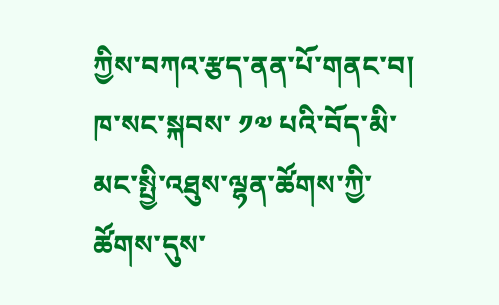ཀྱིས་བཀའ་རྩད་ནན་པོ་གནང་བ།
ཁ་སང་སྐབས་ ༡༧ པའི་བོད་མི་མང་སྤྱི་འཐུས་ལྷན་ཚོགས་ཀྱི་ཚོགས་དུས་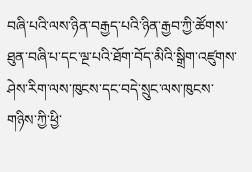བཞི་པའི་ལས་ཉིན་བརྒྱད་པའི་ཉིན་རྒྱབ་ཀྱི་ཚོགས་ཐུན་བཞི་པ་དང་ལྔ་པའི་ཐོག་བོད་མིའི་སྒྲིག་འཛུགས་ཤེས་རིག་ལས་ཁུངས་དང་བདེ་སྲུང་ལས་ཁུངས་གཉིས་ཀྱི་ཕྱི་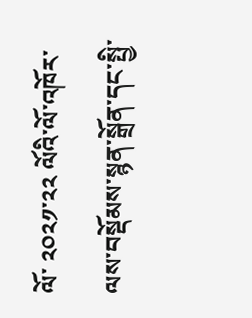ལོ་ ༢༠༢༡་༢༢ ལོའི་ལོ་འཁོར་ལས་བསྡོམས་སྙན་སྒྲོན་དང་སྤྱི་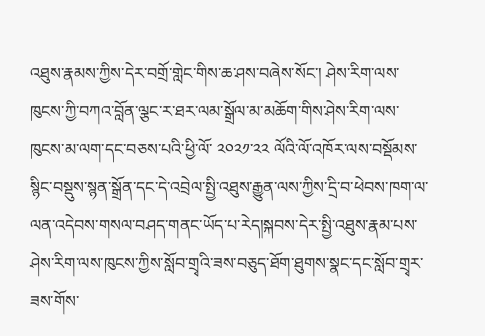འཐུས་རྣམས་ཀྱིས་དེར་བགྲོ་གླེང་གིས་ཆ་ཤས་བཞེས་སོང་། ཤེས་རིག་ལས་ཁུངས་ཀྱི་བཀའ་བློན་ལྕང་ར་ཐར་ལམ་སྒྲོལ་མ་མཆོག་གིས་ཤེས་རིག་ལས་ཁུངས་མ་ལག་དང་བཅས་པའི་ཕྱི་ལོ་ ༢༠༢༡་༢༢ ལོའི་ལོ་འཁོར་ལས་བསྡོམས་སྙིང་བསྡུས་སྙན་སྒྲོན་དང་དེ་འབྲེལ་སྤྱི་འཐུས་རྒྱུན་ལས་ཀྱིས་དྲི་བ་ཕེབས་ཁག་ལ་ལན་འདེབས་གསལ་བཤད་གནང་ཡོད་པ་རེད།སྐབས་དེར་སྤྱི་འཐུས་རྣམ་པས་ཤེས་རིག་ལས་ཁུངས་ཀྱིས་སློབ་གྲྭའི་ཟས་བཅུད་ཐོག་ཐུགས་སྣང་དང་སློབ་གྲྭར་ཟས་གོས་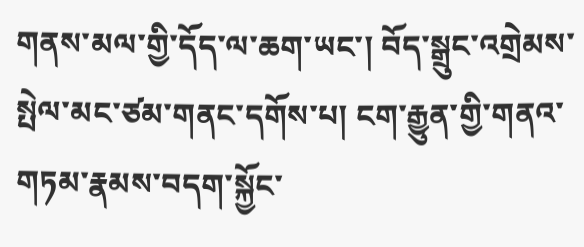གནས་མལ་གྱི་དོད་ལ་ཆག་ཡང་། བོད་སྒྲུང་འགྲེམས་སྤེལ་མང་ཙམ་གནང་དགོས་པ། ངག་རྒྱུན་གྱི་གནའ་གཏམ་རྣམས་བདག་སྐྱོང་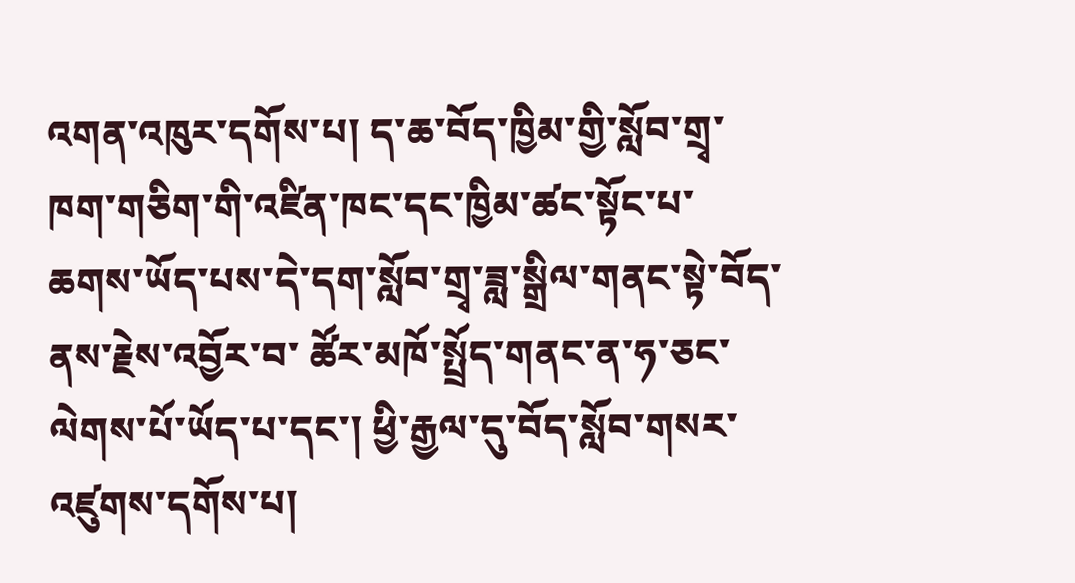འགན་འཁུར་དགོས་པ། ད་ཆ་བོད་ཁྱིམ་གྱི་སློབ་གྲྭ་ཁག་གཅིག་གི་འཛིན་ཁང་དང་ཁྱིམ་ཚང་སྟོང་པ་ཆགས་ཡོད་པས་དེ་དག་སློབ་གྲྭ་ཟླ་སྒྲིལ་གནང་སྟེ་བོད་ནས་རྗེས་འབྱོར་བ་ ཚོར་མཁོ་སྤྲོད་གནང་ན་ཧ་ཅང་ལེགས་པོ་ཡོད་པ་དང་། ཕྱི་རྒྱལ་དུ་བོད་སློབ་གསར་འཛུགས་དགོས་པ།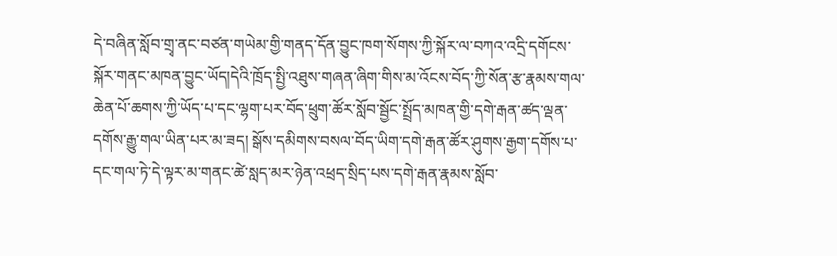དེ་བཞིན་སློབ་གྲྭ་ནང་བཙན་གཡེམ་གྱི་གནད་དོན་བྱུང་ཁག་སོགས་ཀྱི་སྐོར་ལ་བཀའ་འདྲི་དགོངས་སྐོར་གནང་མཁན་བྱུང་ཡོད།དེའི་ཁྲོད་སྤྱི་འཐུས་གཞན་ཞིག་གིས་མ་འོངས་བོད་ཀྱི་སོན་རྩ་རྣམས་གལ་ཆེན་པོ་ཆགས་ཀྱི་ཡོད་པ་དང་ལྷག་པར་བོད་ཕྲུག་ཚོར་སློབ་སྦྱོང་སྤྲོད་མཁན་གྱི་དགེ་རྒན་ཚད་ལྡན་དགོས་རྒྱུ་གལ་ཡིན་པར་མ་ཟད། སྒོས་དམིགས་བསལ་བོད་ཡིག་དགེ་རྒན་ཚོར་ཤུགས་རྒྱག་དགོས་པ་དང་གལ་ཏེ་དེ་ལྟར་མ་གནང་ཚེ་སླད་མར་ཉེན་འཕྲད་སྲིད་པས་དགེ་རྒན་རྣམས་སློབ་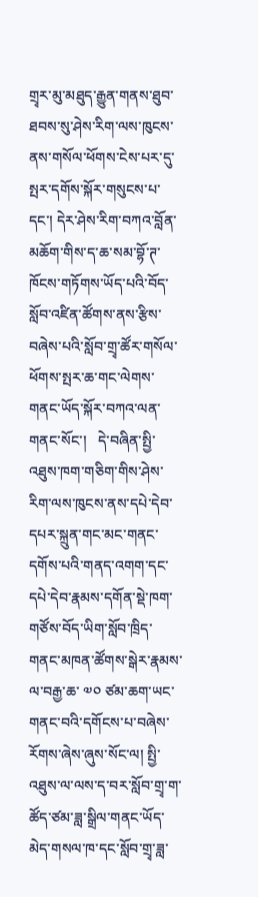གྲྭར་མུ་མཐུད་རྒྱུན་གནས་ཐུབ་ཐབས་སུ་ཤེས་རིག་ལས་ཁུངས་ནས་གསོལ་ཕོགས་ངེས་པར་དུ་སྤར་དགོས་སྐོར་གསུངས་པ་དང་། དེར་ཤེས་རིག་བཀའ་བློན་མཆོག་གིས་ད་ཆ་སམ་བྷོ་ཊ་ཁོངས་གཏོགས་ཡོད་པའི་བོད་སློབ་འཛིན་ཚོགས་ནས་རྩིས་བཞེས་པའི་སློབ་གྲྭ་ཚོར་གསོལ་ཕོགས་སྤར་ཆ་གང་ལེགས་གནང་ཡོད་སྐོར་བཀའ་ལན་གནང་སོང་།   དེ་བཞིན་སྤྱི་འཐུས་ཁག་གཅིག་གིས་ཤེས་རིག་ལས་ཁུངས་ནས་དཔེ་དེབ་དཔར་སྐྲུན་གང་མང་གནང་དགོས་པའི་གནད་འགག་དང་དཔེ་དེབ་རྣམས་དགོན་སྡེ་ཁག་གཙོས་བོད་ཡིག་སློབ་ཁྲིད་གནང་མཁན་ཚོགས་སྒེར་རྣམས་ལ་བརྒྱ་ཆ་ ༧༠ ཙམ་ཆག་ཡང་གནང་བའི་དགོངས་པ་བཞེས་རོགས་ཞེས་ཞུས་སོང་ལ། སྤྱི་འཐུས་ལ་ལས་ད་བར་སློབ་གྲྭ་ག་ཚོད་ཙམ་ཟླ་སྒྲིལ་གནང་ཡོད་མེད་གསལ་ཁ་དང་སློབ་གྲྭ་ཟླ་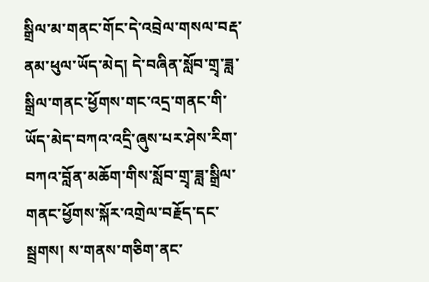སྒྲིལ་མ་གནང་གོང་དེ་འབྲེལ་གསལ་བརྡ་ནམ་ཕུལ་ཡོད་མེད། དེ་བཞིན་སློབ་གྲྭ་ཟླ་སྒྲིལ་གནང་ཕྱོགས་གང་འདྲ་གནང་གི་ཡོད་མེད་བཀའ་འདྲི་ཞུས་པར་ཤེས་རིག་བཀའ་བློན་མཆོག་གིས་སློབ་གྲྭ་ཟླ་སྒྲིལ་གནང་ཕྱོགས་སྐོར་འགྲེལ་བརྗོད་དང་སྦྲགས། ས་གནས་གཅིག་ནང་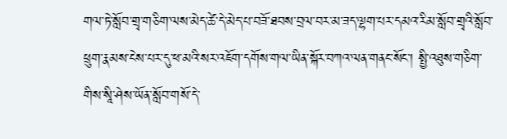གལ་ཏེ་སློབ་གྲྭ་གཅིག་ལས་མེད་ཚེ་དེ་མེད་པ་བཟོ་ཐབས་བྲལ་བར་མ་ཟད་ལྷག་པར་དམའ་རིམ་སློབ་གྲྭའི་སློབ་ཕྲུག་རྣམས་ངེས་པར་དུ་ཕ་མའི་སར་འཇོག་དགོས་གལ་ཡིན་སྐོར་བཀའ་ལན་གནང་སོང་། སྤྱི་འཐུས་གཅིག་གིས་སཱི་ཤེས་ཡོན་སློབ་གསོ་དེ་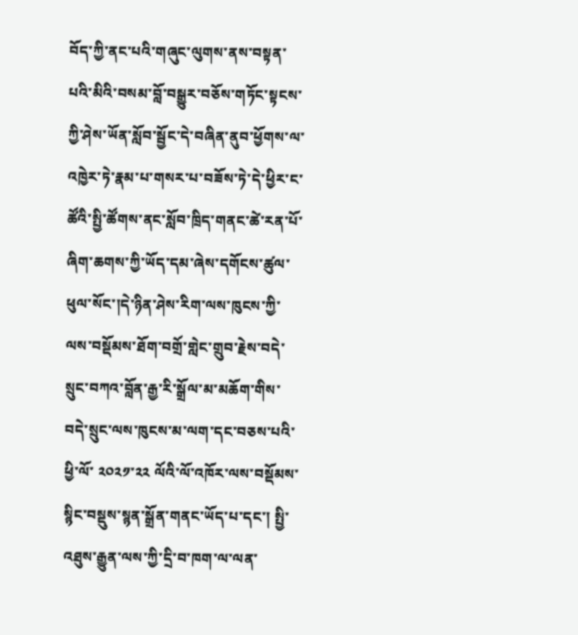བོད་ཀྱི་ནང་པའི་གཞུང་ལུགས་ནས་བསྟན་པའི་མིའི་བསམ་བློ་བསྒྱུར་བཅོས་གཏོང་སྟངས་ཀྱི་ཤེས་ཡོན་སློབ་སྦྱོང་དེ་བཞིན་ནུབ་ཕྱོགས་ལ་འཁྱེར་ཏེ་རྣམ་པ་གསར་པ་བཟོས་ཏེ་དེ་ཕྱིར་ང་ཚོའི་སྤྱི་ཚོགས་ནང་སློབ་ཁྲིད་གནང་ཚེ་རན་པོ་ཞིག་ཆགས་ཀྱི་ཡོད་དམ་ཞེས་དགོངས་ཚུལ་ཕུལ་སོང་།དེ་ཉིན་ཤེས་རིག་ལས་ཁུངས་ཀྱི་ལས་བསྡོམས་ཐོག་བགྲོ་གླེང་གྲུབ་རྗེས་བདེ་སྲུང་བཀའ་བློན་རྒྱ་རི་སྒྲོལ་མ་མཆོག་གིས་བདེ་སྲུང་ལས་ཁུངས་མ་ལག་དང་བཅས་པའི་ཕྱི་ལོ་ ༢༠༢༡་༢༢ ལོའི་ལོ་འཁོར་ལས་བསྡོམས་སྙིང་བསྡུས་སྙན་སྒྲོན་གནང་ཡོད་པ་དང་། སྤྱི་འཐུས་རྒྱུན་ལས་ཀྱི་དྲི་བ་ཁག་ལ་ལན་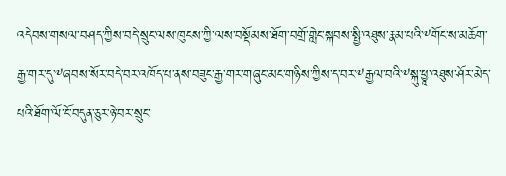འདེབས་གསལ་བཤད་ཀྱིས་བདེ་སྲུང་ལས་ཁུངས་ཀྱི་ལས་བསྡོམས་ཐོག་བགྲོ་གླེང་སྐབས་སྤྱི་འཐུས་རྣམ་པའི་༸གོང་ས་མཆོག་རྒྱ་གར་དུ་༸ཞབས་སོར་བདེ་བར་འཁོད་པ་ནས་བཟུང་རྒྱ་གར་གཞུང་མང་གཉིས་ཀྱིས་ད་བར་༸རྒྱལ་བའི་༸སྐུ་ཕྱཱ་འཐུས་ཤོར་མེད་པའི་ཐོག་ལོ་ངོ་བདུན་ཅུར་ཉེ་བར་སྲུང་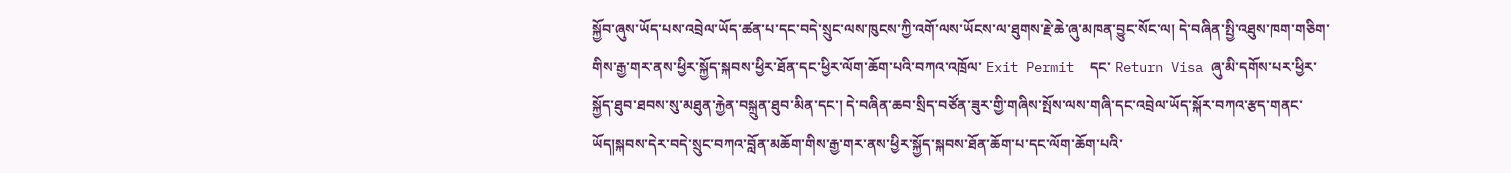སྐྱོབ་ཞུས་ཡོད་པས་འབྲེལ་ཡོད་ཚན་པ་དང་བདེ་སྲུང་ལས་ཁུངས་ཀྱི་འགོ་ལས་ཡོངས་ལ་ཐུགས་རྗེ་ཆེ་ཞུ་མཁན་བྱུང་སོང་ལ། དེ་བཞིན་སྤྱི་འཐུས་ཁག་གཅིག་གིས་རྒྱ་གར་ནས་ཕྱིར་སྐྱོད་སྐབས་ཕྱིར་ཐོན་དང་ཕྱིར་ལོག་ཆོག་པའི་བཀའ་འཁྲོལ་ Exit Permit  དང་ Return Visa ཞུ་མི་དགོས་པར་ཕྱིར་སྐྱོད་ཐུབ་ཐབས་སུ་མཐུན་རྐྱེན་བསྐྲུན་ཐུབ་མིན་དང་། དེ་བཞིན་ཆབ་སྲིད་བཙོན་ཟུར་གྱི་གཞིས་སྤོས་ལས་གཞི་དང་འབྲེལ་ཡོད་སྐོར་བཀའ་རྩད་གནང་ཡོད།སྐབས་དེར་བདེ་སྲུང་བཀའ་བློན་མཆོག་གིས་རྒྱ་གར་ནས་ཕྱིར་སྐྱོད་སྐབས་ཐོན་ཆོག་པ་དང་ལོག་ཆོག་པའི་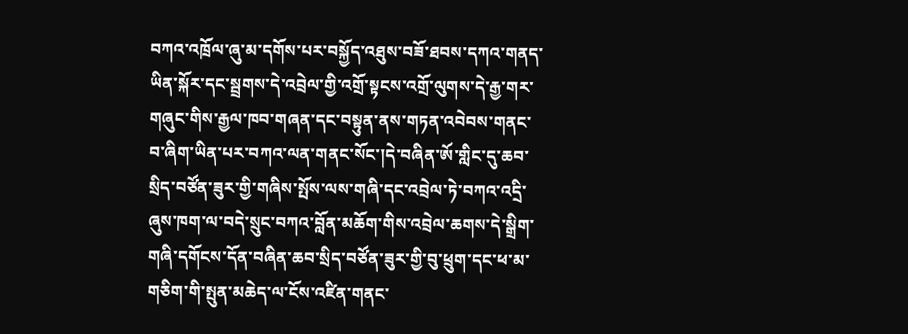བཀའ་འཁྲོལ་ཞུ་མ་དགོས་པར་བསྐྱོད་འཐུས་བཟོ་ཐབས་དཀའ་གནད་ཡིན་སྐོར་དང་སྦྲགས་དེ་འབྲེལ་གྱི་འགྲོ་སྟངས་འགྲོ་ལུགས་དེ་རྒྱ་གར་གཞུང་གིས་རྒྱལ་ཁབ་གཞན་དང་བསྟུན་ནས་གཏན་འབེབས་གནང་བ་ཞིག་ཡིན་པར་བཀའ་ལན་གནང་སོང་།དེ་བཞིན་ཨོ་གླིང་དུ་ཆབ་སྲིད་བཙོན་ཟུར་གྱི་གཞིས་སྤོས་ལས་གཞི་དང་འབྲེལ་ཏེ་བཀའ་འདྲི་ཞུས་ཁག་ལ་བདེ་སྲུང་བཀའ་བློན་མཆོག་གིས་འབྲེལ་ཆགས་དེ་སྒྲིག་གཞི་དགོངས་དོན་བཞིན་ཆབ་སྲིད་བཙོན་ཟུར་གྱི་བུ་ཕྲུག་དང་ཕ་མ་གཅིག་གི་སྤུན་མཆེད་ལ་ངོས་འཛིན་གནང་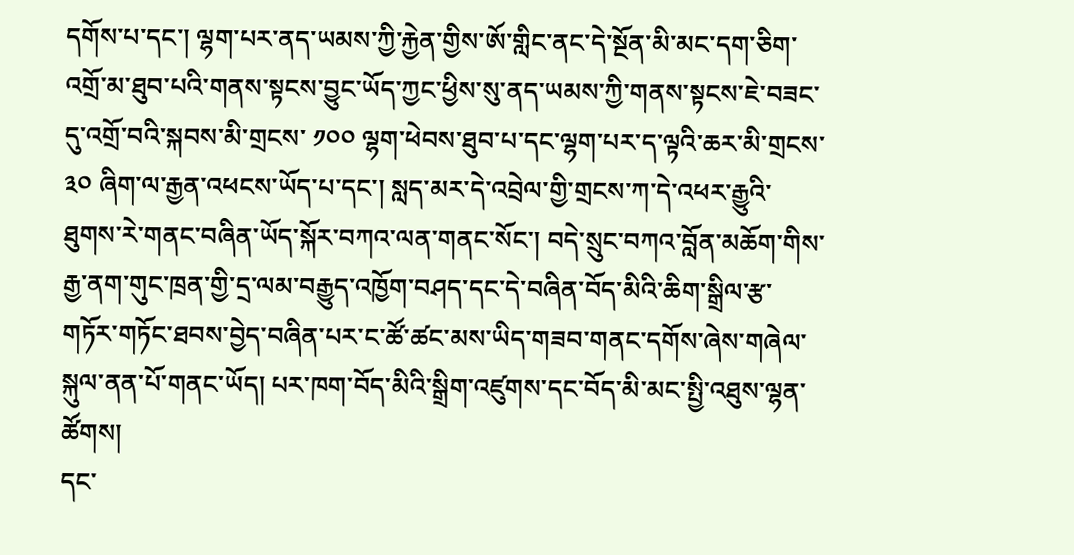དགོས་པ་དང་། ལྷག་པར་ནད་ཡམས་ཀྱི་རྐྱེན་གྱིས་ཨོ་གླིང་ནང་དེ་སྔོན་མི་མང་དག་ཅིག་འགྲོ་མ་ཐུབ་པའི་གནས་སྟངས་བྱུང་ཡོད་ཀྱང་ཕྱིས་སུ་ནད་ཡམས་ཀྱི་གནས་སྟངས་ཇེ་བཟང་དུ་འགྲོ་བའི་སྐབས་མི་གྲངས་ ༡༠༠ ལྷག་ཕེབས་ཐུབ་པ་དང་ལྷག་པར་ད་ལྟའི་ཆར་མི་གྲངས་ ༣༠ ཞིག་ལ་རྒྱན་འཕངས་ཡོད་པ་དང་། སླད་མར་དེ་འབྲེལ་གྱི་གྲངས་ཀ་དེ་འཕར་རྒྱུའི་ཐུགས་རེ་གནང་བཞིན་ཡོད་སྐོར་བཀའ་ལན་གནང་སོང་། བདེ་སྲུང་བཀའ་བློན་མཆོག་གིས་རྒྱ་ནག་གུང་ཁྲན་གྱི་དྲ་ལམ་བརྒྱུད་འཁྱོག་བཤད་དང་དེ་བཞིན་བོད་མིའི་ཆིག་སྒྲིལ་རྩ་གཏོར་གཏོང་ཐབས་བྱེད་བཞིན་པར་ང་ཚོ་ཚང་མས་ཡིད་གཟབ་གནང་དགོས་ཞེས་གཞེལ་སྐུལ་ནན་པོ་གནང་ཡོད། པར་ཁག་བོད་མིའི་སྒྲིག་འཛུགས་དང་བོད་མི་མང་སྤྱི་འཐུས་ལྷན་ཚོགས།
དང་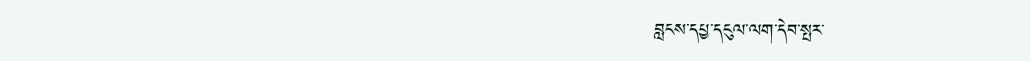བླངས་དཔྱ་དངུལ་ལག་དེབ་སྤར་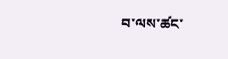བ་ལས་ཚང་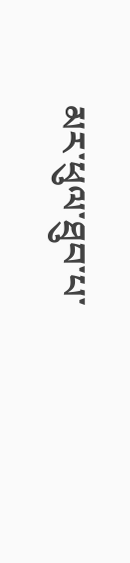མར་ཕུལ་ཐུབ་པ་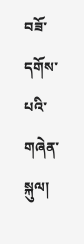བཟོ་དགོས་པའི་གཞེན་སྐུལ།